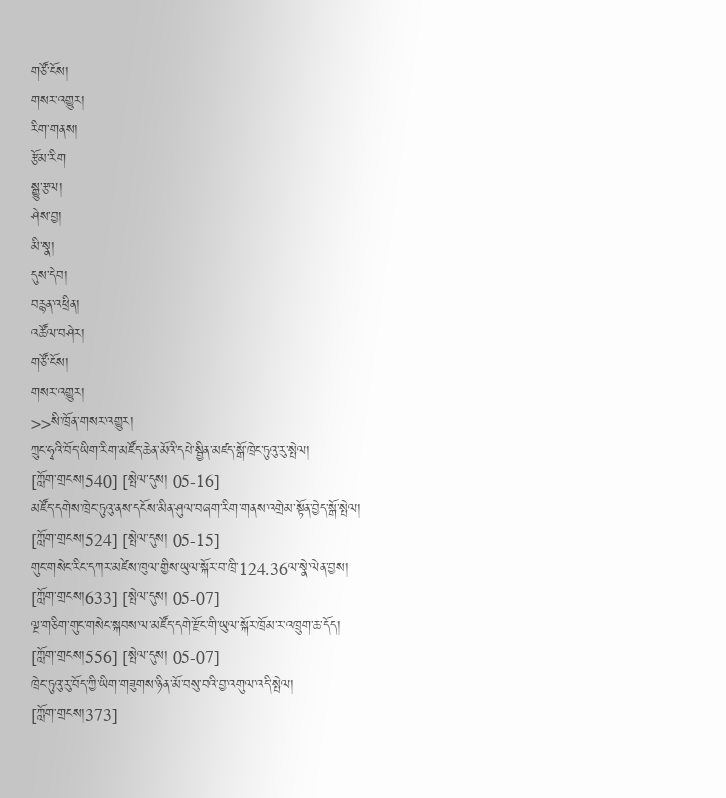གཙོ་ངོས།
གསར་འགྱུར།
རིག་གནས།
རྩོམ་རིག
སྒྱུ་རྩལ།
ཤེས་བྱ།
མི་སྣ།
དུས་དེབ།
བརྙན་འཕྲིན།
འཚོལ་བཤེར།
གཙོ་ངོས།
གསར་འགྱུར།
>>སི་ཁྲོན་གསར་འགྱུར།
ཀྲུང་ཧྭའི་བོད་ཡིག་རིག་མཛོད་ཆེན་མོའི་དཔེ་སྦྱིན་མཛད་སྒོ་ཁྲེང་ཏུའུ་རུ་སྤེལ།
[ཀློག་གྲངས།540] [སྤེལ་དུས། 05-16]
མཛོད་དགེས་ཁྲེང་ཏུའུ་ནས་དངོས་མིན་ཤུལ་བཞག་རིག་གནས་འགྲེམ་སྟོན་བྱེད་སྒོ་སྤེལ།
[ཀློག་གྲངས།524] [སྤེལ་དུས། 05-15]
གུང་གསེང་རིང་དཀར་མཛེས་ཁུལ་གྱིས་ཡུལ་སྐོར་བ་ཁྲི་124.36ལ་སྣེ་ལེན་བྱས།
[ཀློག་གྲངས།633] [སྤེལ་དུས། 05-07]
ལྔ་གཅིག་གུང་གསེང་སྐབས་ལ་མཛོད་དགེ་རྫོང་གི་ཡུལ་སྐོར་ཁྲོམ་ར་འཁྲུག་ཆ་དོད།
[ཀློག་གྲངས།556] [སྤེལ་དུས། 05-07]
ཁྲེང་ཏུའུ་རུ་བོད་ཀྱི་ཡིག་གཟུགས་ཉིན་མོ་བསུ་བའི་བྱ་འགུལ་འདི་སྤེལ།
[ཀློག་གྲངས།373]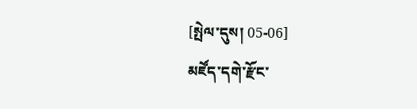[སྤེལ་དུས། 05-06]
མཛོད་དགེ་རྫོང་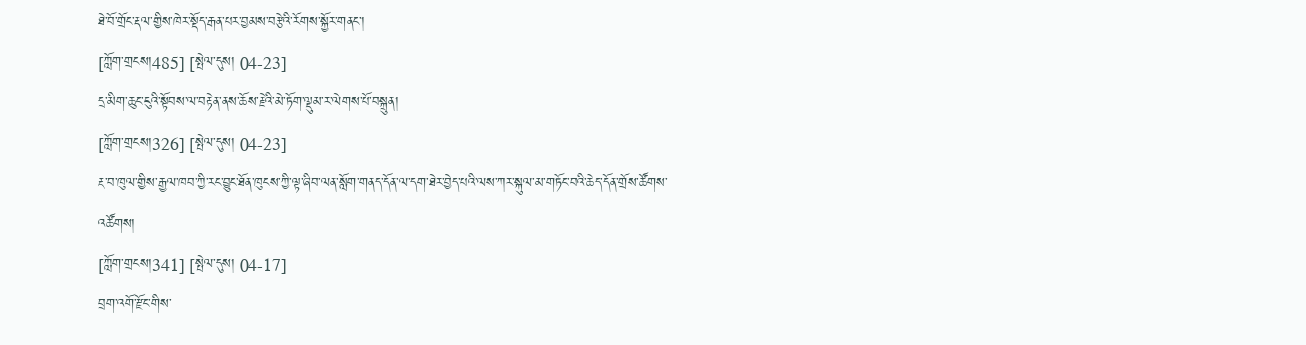ཐེ་བོ་གྲོང་རྡལ་གྱིས་ཁེར་སྡོད་རྒན་པར་བྱམས་བརྩེའི་རོགས་སྐྱོར་གནང་།
[ཀློག་གྲངས།485] [སྤེལ་དུས། 04-23]
དྲ་མིག་ཆུང་ངུའི་སྟོབས་ལ་བརྟེན་ནས་ཆོས་རྗེའི་མེ་ཏོག་ལྡུམ་ར་ལེགས་པོ་བསྐྲུན།
[ཀློག་གྲངས།326] [སྤེལ་དུས། 04-23]
རྔ་བ་ཁུལ་གྱིས་རྒྱལ་ཁབ་ཀྱི་རང་བྱུང་ཐོན་ཁུངས་ཀྱི་ལྟ་ཞིབ་ལན་སློག་གནད་དོན་ལ་དག་ཐེར་བྱེད་པའི་ལས་ཀར་སྐུལ་མ་གཏོང་བའི་ཆེད་དོན་གྲོས་ཚོགས་འཚོགས།
[ཀློག་གྲངས།341] [སྤེལ་དུས། 04-17]
བྲག་འགོ་རྫོང་གིས་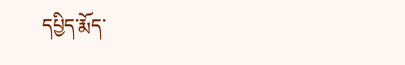དཔྱིད་རྨོད་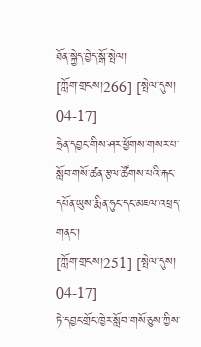ཐོན་སྐྱེད་བྱེད་སྒོ་སྤེལ།
[ཀློག་གྲངས།266] [སྤེལ་དུས། 04-17]
ཧྲེན་དབྱང་གིས་ཤར་ཕྱོགས་གསར་པ་སློབ་གསོ་ཚན་རྩལ་ཚོགས་པའི་རྐང་དཔོན་ཡུས་རྨིན་ཧུང་དང་མཇལ་འཕྲད་གནང་།
[ཀློག་གྲངས།251] [སྤེལ་དུས། 04-17]
ཏེ་དབྱང་གྲོང་ཁྱེར་སློབ་གསོ་ཅུས་ཀྱིས་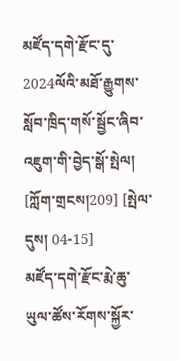མཛོད་དགེ་རྫོང་དུ་2024ལོའི་མཐོ་རྒྱུགས་སློབ་ཁྲིད་གསོ་སྦྱོང་ཞིབ་འཇུག་གི་བྱེད་སྒོ་སྤེལ།
[ཀློག་གྲངས།209] [སྤེལ་དུས། 04-15]
མཛོད་དགེ་རྫོང་རྨེ་ཆུ་ཡུལ་ཚོས་རོགས་སྐྱོར་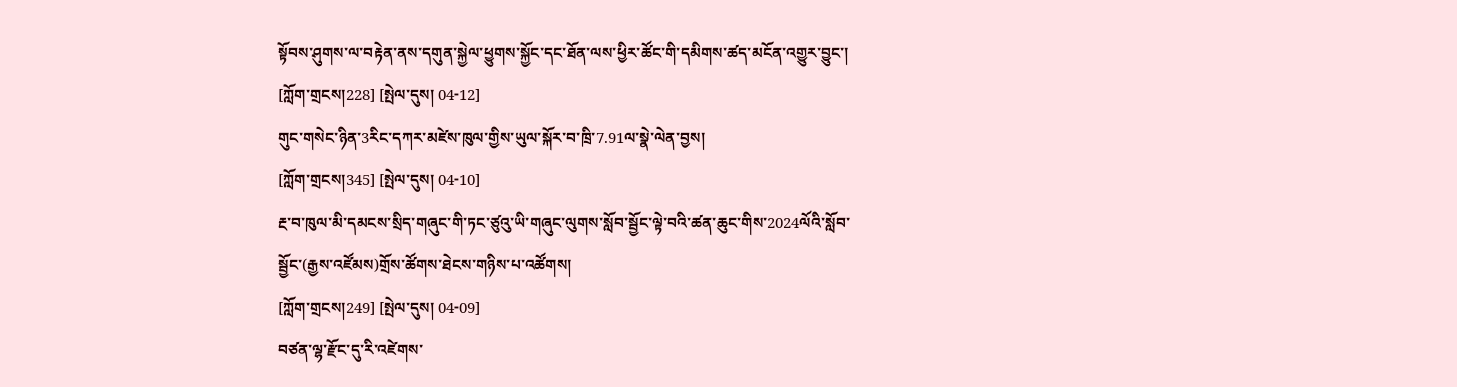སྟོབས་ཤུགས་ལ་བརྟེན་ནས་དགུན་སྐྱེལ་ཕྱུགས་སྐྱོང་དང་ཐོན་ལས་ཕྱིར་ཚོང་གི་དམིགས་ཚད་མངོན་འགྱུར་བྱུང་།
[ཀློག་གྲངས།228] [སྤེལ་དུས། 04-12]
གུང་གསེང་ཉིན་3རིང་དཀར་མཛེས་ཁུལ་གྱིས་ཡུལ་སྐོར་བ་ཁྲི་7.91ལ་སྣེ་ལེན་བྱས།
[ཀློག་གྲངས།345] [སྤེལ་དུས། 04-10]
རྔ་བ་ཁུལ་མི་དམངས་སྲིད་གཞུང་གི་ཏང་ཙུའུ་ཡི་གཞུང་ལུགས་སློབ་སྦྱོང་ལྟེ་བའི་ཚན་ཆུང་གིས་2024ལོའི་སློབ་སྦྱོང་(རྒྱས་འཛོམས)གྲོས་ཚོགས་ཐེངས་གཉིས་པ་འཚོགས།
[ཀློག་གྲངས།249] [སྤེལ་དུས། 04-09]
བཙན་ལྷ་རྫོང་དུ་རི་འཛེགས་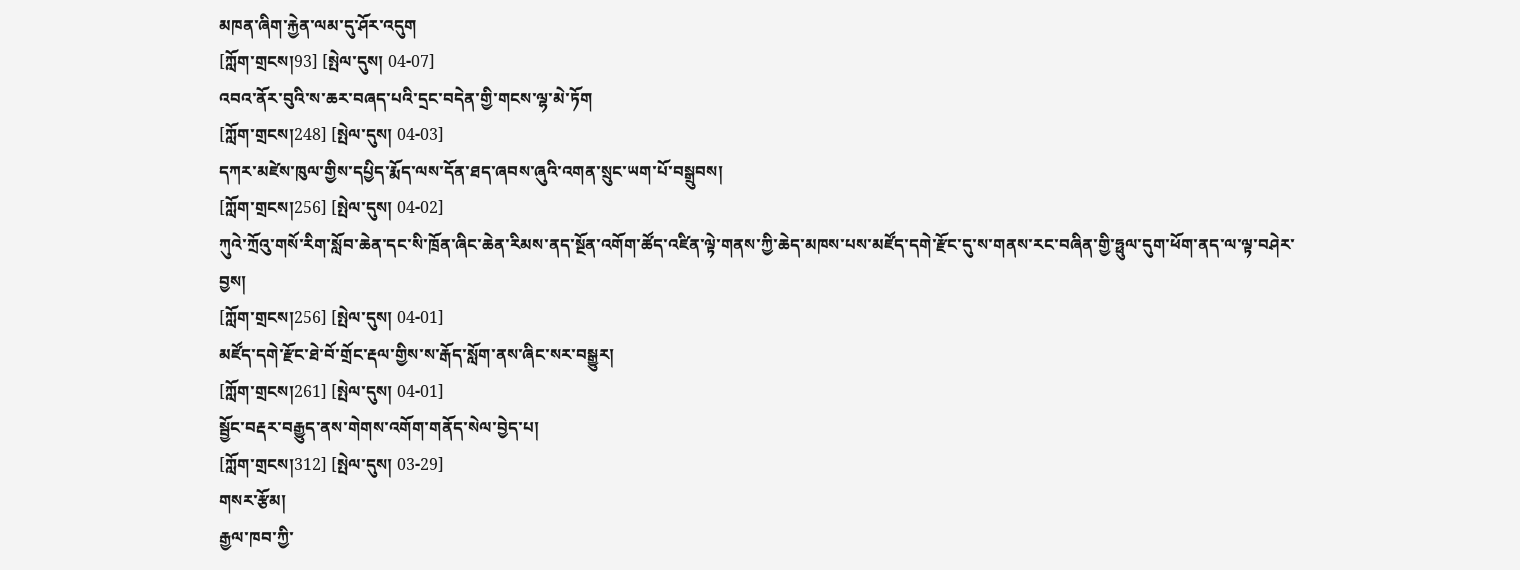མཁན་ཞིག་རྐྱེན་ལམ་དུ་ཤོར་འདུག
[ཀློག་གྲངས།93] [སྤེལ་དུས། 04-07]
འབའ་ནོར་བུའི་ས་ཆར་བཞད་པའི་དྲང་བདེན་གྱི་གངས་ལྷ་མེ་ཏོག
[ཀློག་གྲངས།248] [སྤེལ་དུས། 04-03]
དཀར་མཛེས་ཁུལ་གྱིས་དཔྱིད་རྨོད་ལས་དོན་ཐད་ཞབས་ཞུའི་འགན་སྲུང་ཡག་པོ་བསྒྲུབས།
[ཀློག་གྲངས།256] [སྤེལ་དུས། 04-02]
ཀུའེ་ཀྲོའུ་གསོ་རིག་སློབ་ཆེན་དང་སི་ཁྲོན་ཞིང་ཆེན་རིམས་ནད་སྔོན་འགོག་ཚོད་འཛིན་ལྟེ་གནས་ཀྱི་ཆེད་མཁས་པས་མཛོད་དགེ་རྫོང་དུ་ས་གནས་རང་བཞིན་གྱི་ཧྥུལ་དུག་ཕོག་ནད་ལ་ལྟ་བཤེར་བྱས།
[ཀློག་གྲངས།256] [སྤེལ་དུས། 04-01]
མཛོད་དགེ་རྫོང་ཐེ་བོ་གྲོང་རྡལ་གྱིས་ས་རྒོད་སློག་ནས་ཞིང་སར་བསྒྱུར།
[ཀློག་གྲངས།261] [སྤེལ་དུས། 04-01]
སྦྱོང་བརྡར་བརྒྱུད་ནས་གེགས་འགོག་གནོད་སེལ་བྱེད་པ།
[ཀློག་གྲངས།312] [སྤེལ་དུས། 03-29]
གསར་རྩོམ།
རྒྱལ་ཁབ་ཀྱི་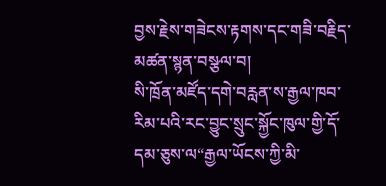བྱས་རྗེས་གཟེངས་རྟགས་དང་གཟི་བརྗིད་མཚན་སྙན་བསྩལ་བ།
སི་ཁྲོན་མཛོད་དགེ་བརླན་ས་རྒྱལ་ཁབ་རིམ་པའི་རང་བྱུང་སྲུང་སྐྱོང་ཁུལ་གྱི་དོ་དམ་ཅུས་ལ“རྒྱལ་ཡོངས་ཀྱི་མི་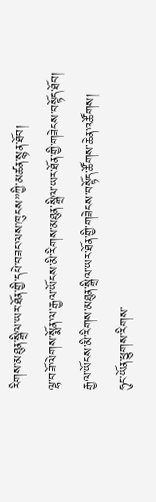རིགས་མཐུན་སྒྲིལ་ཡར་ཐོན་གྱི་དཔེ་བཟང་ལས་ཁུངས”ཀྱི་མཚན་སྙན་ཐོབ།
ལྷ་བཟོ་ལེགས་སྨོན་ལ་རྒྱལ་ཡོངས་མི་རིགས་མཐུན་སྒྲིལ་ཡར་ཐོན་གྱི་གཟེངས་བསྟོད་ཐོབ།
རྒྱལ་ཡོངས་མི་རིགས་མཐུན་སྒྲིལ་ཡར་ཐོན་གྱི་གཟེངས་བསྟོད་ཚོགས་ཆེན་འཚོགས།
ཧུང་ཡོན་ཕྱུགས་རིགས་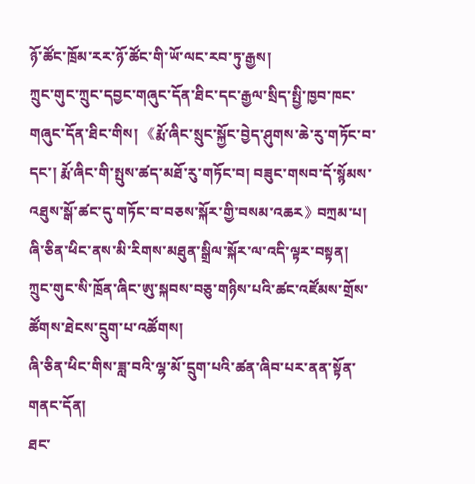ཉོ་ཚོང་ཁྲོམ་རར་ཉོ་ཚོང་གི་ཡོ་ལང་རབ་ཏུ་རྒྱས།
ཀྲུང་གུང་ཀྲུང་དབྱང་གཞུང་དོན་ཐིང་དང་རྒྱལ་སྲིད་སྤྱི་ཁྱབ་ཁང་གཞུང་དོན་ཐིང་གིས། 《རྨོ་ཞིང་སྲུང་སྐྱོང་བྱེད་ཤུགས་ཆེ་རུ་གཏོང་བ་དང་། རྨོ་ཞིང་གི་སྤུས་ཚད་མཐོ་རུ་གཏོང་བ། བཟུང་གསབ་དོ་སྙོམས་འཐུས་སྒོ་ཚང་དུ་གཏོང་བ་བཅས་སྐོར་གྱི་བསམ་འཆར》བཀྲམ་པ།
ཞི་ཅིན་ཕིང་ནས་མི་རིགས་མཐུན་སྒྲིལ་སྐོར་ལ་འདི་ལྟར་བསྟན།
ཀྲུང་གུང་སི་ཁྲོན་ཞིང་ཨུ་སྐབས་བཅུ་གཉིས་པའི་ཚང་འཛོམས་གྲོས་ཚོགས་ཐེངས་དྲུག་པ་འཚོགས།
ཞི་ཅིན་ཕིང་གིས་ཟླ་བའི་ལྷ་མོ་དྲུག་པའི་ཚན་ཞིབ་པར་ནན་སྟོན་གནང་དོན།
ཐང་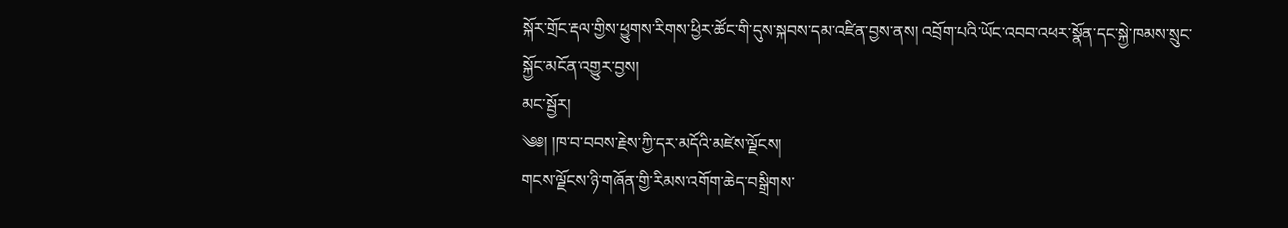སྐོར་གྲོང་རྡལ་གྱིས་ཕྱུགས་རིགས་ཕྱིར་ཚོང་གི་དུས་སྐབས་དམ་འཛིན་བྱས་ནས། འབྲོག་པའི་ཡོང་འབབ་འཕར་སྣོན་དང་སྐྱེ་ཁམས་སྲུང་སྐྱོང་མངོན་འགྱུར་བྱས།
མང་སྦྱོར།
༄༅། །ཁ་བ་བབས་རྗེས་ཀྱི་དར་མདོའི་མཛེས་ལྗོངས།
གངས་ལྗོངས་ཉི་གཞོན་གྱི་རིམས་འགོག་ཆེད་བསྒྲིགས་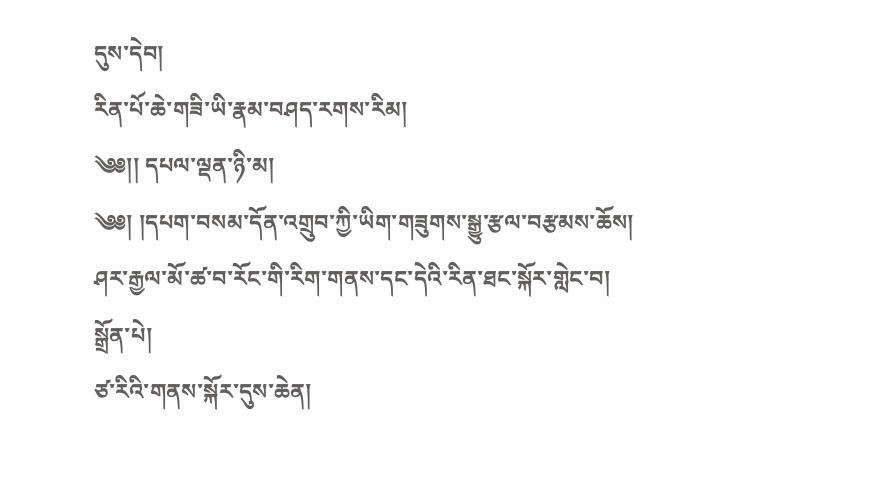དུས་དེབ།
རིན་པོ་ཆེ་གཟི་ཡི་རྣམ་བཤད་རགས་རིམ།
༄༅།། དཔལ་ལྡན་ཉི་མ།
༄༅། །དཔག་བསམ་དོན་འགྲུབ་ཀྱི་ཡིག་གཟུགས་སྒྱུ་རྩལ་བརྩམས་ཆོས།
ཤར་རྒྱལ་མོ་ཚ་བ་རོང་གི་རིག་གནས་དང་དེའི་རིན་ཐང་སྐོར་གླེང་བ།
སྒྲོན་པེ།
ཙ་རིའི་གནས་སྐོར་དུས་ཆེན།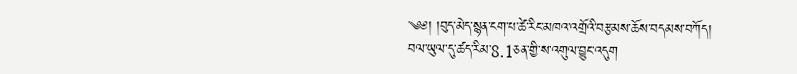༄༅། །བུད་མེད་སྙན་ངག་པ་ཚེ་རིང་མཁའ་འགྲོའི་བརྩམས་ཆོས་བདམས་བཀོད།
བལ་ཡུལ་དུ་ཚད་རིམ་8.1ཅན་གྱི་ས་འགུལ་བྱུང་འདུག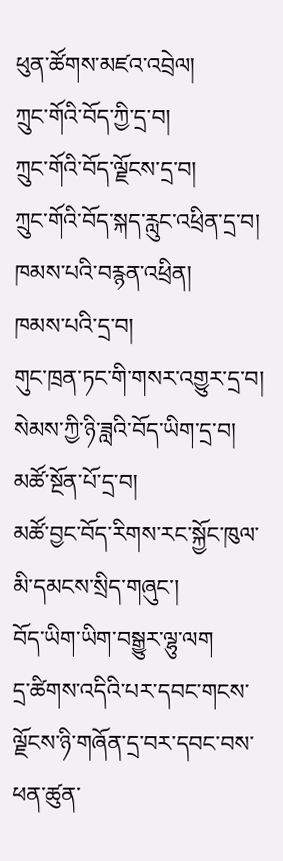ཕུན་ཚོགས་མཛའ་འབྲེལ།
ཀྲུང་གོའི་བོད་ཀྱི་དྲ་བ།
ཀྲུང་གོའི་བོད་ལྗོངས་དྲ་བ།
ཀྲུང་གོའི་བོད་སྐད་རླུང་འཕྲིན་དྲ་བ།
ཁམས་པའི་བརྙན་འཕྲིན།
ཁམས་པའི་དྲ་བ།
གུང་ཁྲན་ཏང་གི་གསར་འགྱུར་དྲ་བ།
སེམས་ཀྱི་ཉི་ཟླའི་བོད་ཡིག་དྲ་བ།
མཚོ་སྔོན་པོ་དྲ་བ།
མཚོ་བྱང་བོད་རིགས་རང་སྐྱོང་ཁུལ་མི་དམངས་སྲིད་གཞུང་།
བོད་ཡིག་ཡིག་བསྒྱུར་ལྷུ་ལག
དྲ་ཚིགས་འདིའི་པར་དབང་གངས་ལྗོངས་ཉི་གཞོན་དྲ་བར་དབང་བས་ཕན་ཚུན་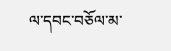ལ་དབང་བཅོལ་མ་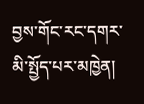བྱས་གོང་རང་དགར་མི་སྤྱོད་པར་མཁྱེན།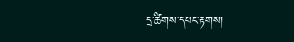དྲ་ཚིགས་དཔང་རྟགས།